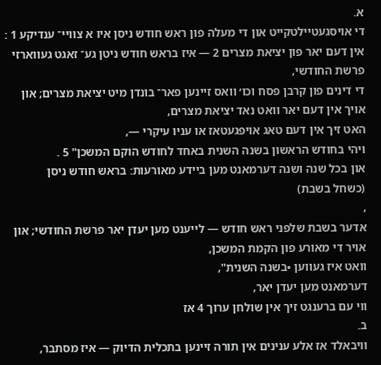א.
די אויסגעטיילטקייט און די מעלה פון ראש חודש ניסן איו א צוויי־ ענדיקע 1 : אין דעם יאר פון יציאת מצרים 2 — איז בראש חודש ניטן גע־ זאגט געווארזי פרשת החודשי,
די דינים פון קרבן פסח וכו׳ וואס זיינען פאר־ בונדן מיט יציאת מצרים; און אויך אין דעם יאר וואט נאד יציאת מצרים,
האט זיך אין דעם טאג אויפגעטאז או עניו עיקרי —,
ויהי בחודש הראשון בשנה השנית באחד לחודש הוקם המשכן" 5 .
און בכל שנה ושנה דערמאנט מען ביידע מאורעות: בראש חודש ניסן
(כשחל בשבת)
,
אדער בשבת שלפני ראש חודש — לייענט מען יעדן יאר פרשת החודשי; און אויר די מאורע פון הקמת המשכן,
וואט איז געווען •בשנה השנית",
דערמאנט מען יעדן יאר,
ווי עם ברענגט זיך אין שולחן ערוך 4 אז
ב.
וויבאלד אז אלע ענינים אין תורה זיינען בתכלית הדיוק — איז מסתבר,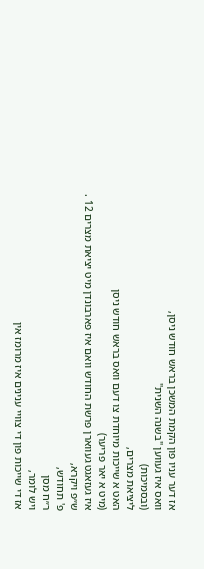אז דער עניו פון הקמת המשכן בראש חודש ניסן,
וואס איז געווען "בשנה השנית"
(ובסמיכות)
ליציאת מצרים,
האט א שייכות מיוחדת צו דעם וואס בראש חודש ניסן
(מיט א יאר פריער)
איז געזאגט געווארן פרשת החודש וואם איז פארבונדן מיט יציאת מצרים 12 .
ש״פ ויקרא,
פ' תחודש,
ר״ח מסן
ויש לומר,
אז די שייכות פון די צוויי ענינים איז מרומז אין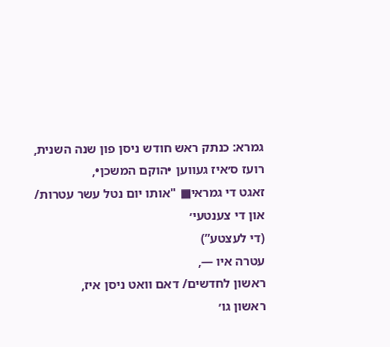גמרא: כנתק ראש חודש ניסן פון שנה השנית,
רועז ס׳איז געווען •הוקם המשכן•,
זאגט די גמראי■ "אותו יום נטל עשר עטרות/ און די צענטעי׳
(די לעצטע”)
עטרה איו —,
ראשון לחדשים/ דאם וואט ניסן איז,
ראשון גו׳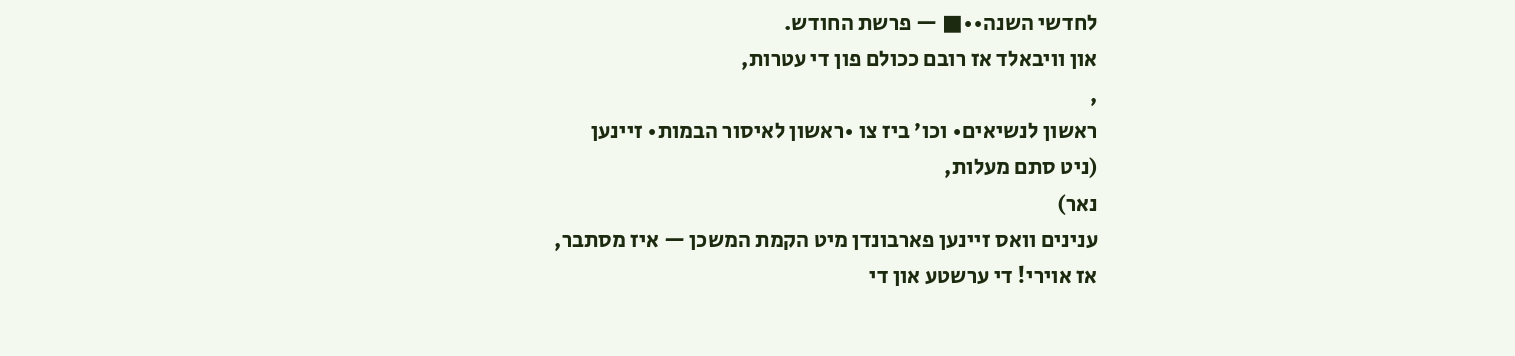לחדשי השנה••■ — פרשת החודש.
און וויבאלד אז רובם ככולם פון די עטרות,
,
ראשון לנשיאים• וכו׳ ביז צו •ראשון לאיסור הבמות• זיינען
(ניט סתם מעלות,
נאר)
ענינים וואס זיינען פארבונדן מיט הקמת המשכן — איז מסתבר,
אז אוירי! די ערשטע און די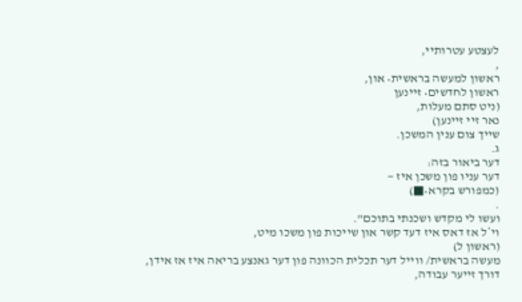לעצטע עטרותיי,
,
ראשון למעשה בראשית• און,
ראשון לחדשים• זיינען
(ניט סתם מעלות,
נאר זיי זיינען)
שייך צום ענין המשכן.
ג.
דער ביאור בזה:
דער עניו פון משכן איז —
(כמפורש בקרא•■)
.
ועשו לי מקדש ושכנתי בתוכם".
וי*ל אז דאס איז דעד קשר און שייכות פון משכו מיט,
(ראשון ל)
מעשה בראשית/ ווייל דער תכלית הכוונה פון דער גאנצע בריאה איז אז אידן,
דורך זייער עבודה,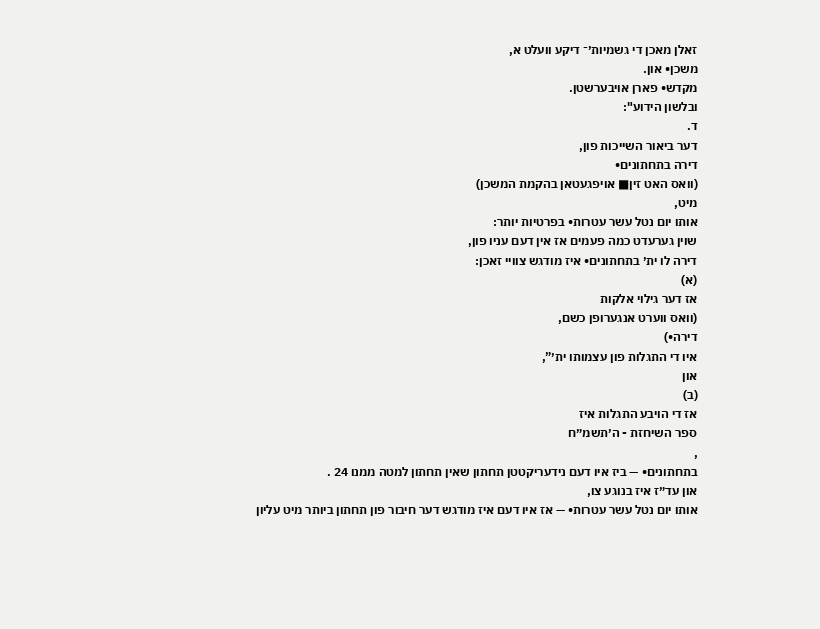זאלן מאכן די גשמיות׳־ דיקע וועלט א,
משכן• און.
מקדש• פארן אויבערשטן.
ובלשון הידוע":
ד.
דער ביאור השייכות פון,
דירה בתחתונים•
(וואס האט זין■ אויפגעטאן בהקמת המשכן)
מיט,
אותו יום נטל עשר עטרות• בפרטיות יותר:
שוין גערעדט כמה פעמים אז אין דעם עניו פון,
דירה לו ית׳ בתחתונים• איז מודגש צוויי זאכן:
(א)
אז דער גילוי אלקות
(וואס ווערט אנגערופן כשם,
דירה•)
איו די התגלות פון עצמותו ית׳”,
און
(ב)
אז די הויבע התגלות איז
ספר השיחזת - ה׳תשמ״ח
,
בתחתונים• — ביז איו דעם נידעריקטטן תחתון שאין תחתון למטה ממנו 24 .
און עד״ז איז בנוגע צו,
אותו יום נטל עשר עטרות• — אז איו דעם איז מודגש דער חיבור פון תחתון ביותר מיט עליון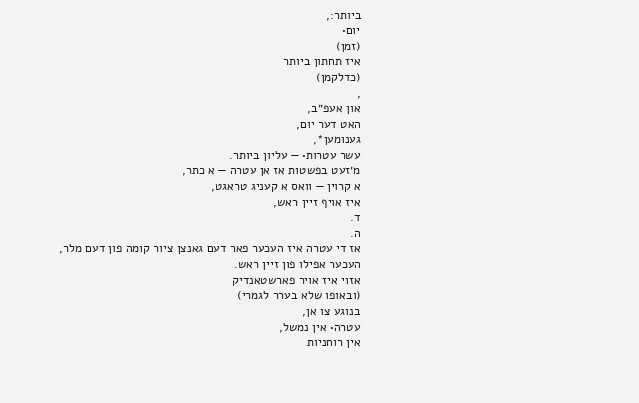ביותר:,
יום•
(זמן)
איז תחתון ביותר
(כדלקמן)
,
און אעפ״ב,
האט דער יום,
גענומען*,
עשר עטרות• — עליון ביותר.
מ׳זעט בפשטות אז אן עטרה — א כתר,
א קרוין — וואס א קעניג טראגט,
איז אויף זיין ראש,
ד.
ה.
אז די עטרה איז העכער פאר דעם גאנצן ציור קומה פון דעם מלר,
העכער אפילו פון זיין ראש.
אזוי איז אויר פארשטאנדיק
(ובאופו שלא בערר לגמרי)
בנוגע צו אן,
עטרה• אין נמשל,
אין רוחניות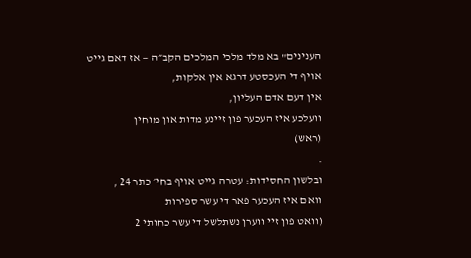הענינים" בא מלד מלכי המלכים הקב״ה — אז דאם גייט אויף די העכסטע דרגא אין אלקות,
אין דעם אדם העליון,
וועלכע איז העכער פון זיינע מדות און מוחין
(ראש)
.
ובלשון החסידות: עטרה גייט אויף בחי׳ כתר 24 ,
וואם איז העכער פאר די עשר ספירות
(וואט פון זיי ווערן נשתלשל די עשר כחותי 2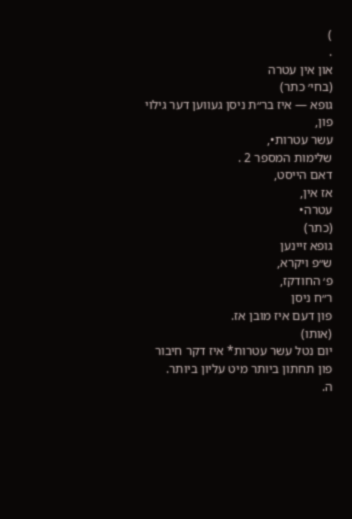)
.
און אין עטרה
(בחי׳ כתר)
גופא — איז בר״ת ניסן געווען דער גילוי פון,
עשר עטרות•,
שלימות המספר 2 .
דאם הייסט,
אז אין,
עטרה•
(כתר)
גופא זיינען
ש״פ ויקרא,
פ׳ החודקז,
ר״ח ניסן
פון דעם איז מובן אז.
(אותו)
יום נטל עשר עטרות* איז דקר חיבור פון תחתון ביותר מיט עליון ביותר.
ה.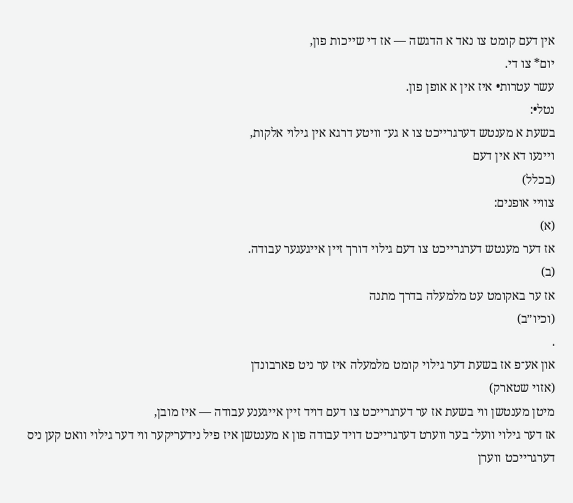אין דעם קומט צו נאד א הדגשה — אז די שייכות פון,
יום* צו די.
עשר עטרות• איז אין א אופן פון.
נטל•:
בשעת א מענטש דערגרייכט צו א גע־ וויטע דרגא אין גילוי אלקות,
ויינעו דא אין דעם
(בכלל)
צוויי אופנים:
(א)
אז דער מענטש דערגרייכט צו דעם גילוי דורך זיין אייגעגער עבודה.
(ב)
אז ער באקומט עט מלמעלה בדרך מתנה
(וכיו״ב)
.
און אע־פ אז בשעת דער גילוי קומט מלמעלה איז ער ניט פארבונדן
(אזוי שטארק)
מיטן מענטשן ווי בשעת אז ער דערגרייכט צו דעם דויד זיין אייגענע עבודה — איז מובן,
אז דער גילוי וועל־ בער ווערט דערגרייכט דויד עבודה פון א מענטשן איז פיל נידעריקער ווי דער גילוי וואט קען ניס דערגרייכט ווערן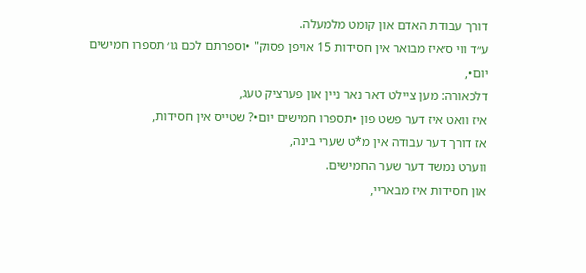דורך עבודת האדם און קומט מלמעלה.
ע״ד ווי ס׳איז מבואר אין חסידות 15 אויפן פסוק" •וספרתם לכם גו׳ תספרו חמישים יום•,
דלכאורה: מען ציילט דאר נאר ניין און פערציק טעג,
איז וואט איז דער פשט פון •תספרו חמישים יום•? שטייס אין חסידות,
אז דורך דער עבודה אין מ*ט שערי בינה,
ווערט נמשד דער שער החמישים.
און חסידות איז מבאריי,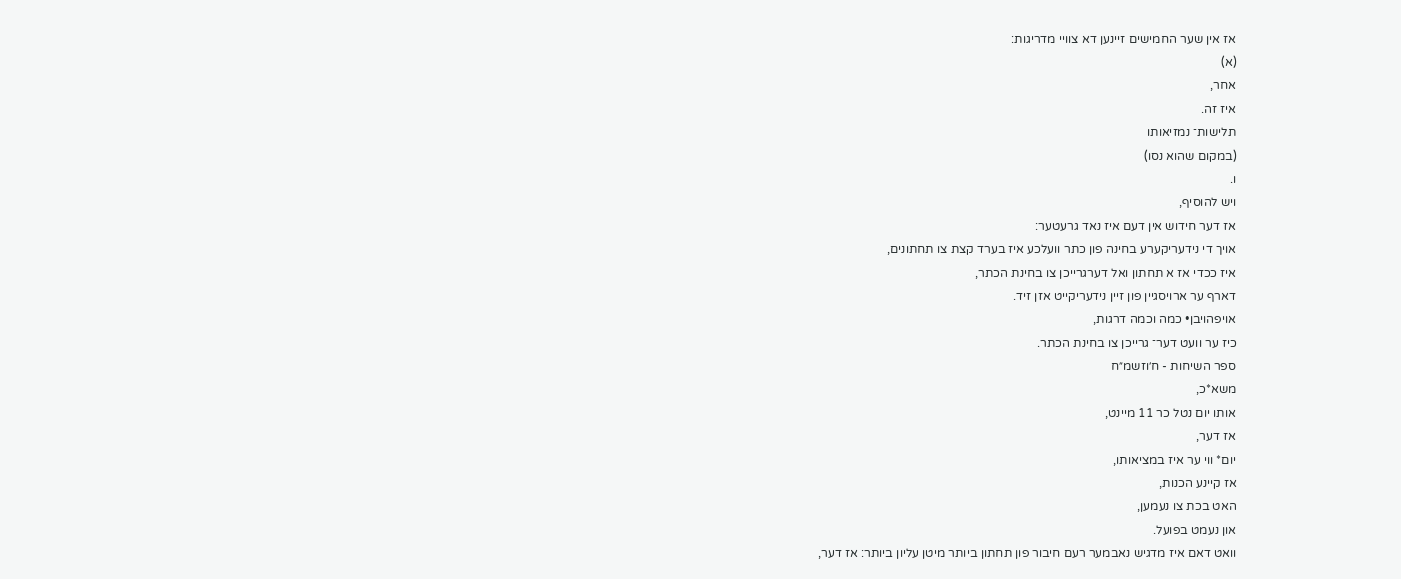אז אין שער החמישים זיינען דא צוויי מדריגות:
(א)
אחר,
איז זה.
תלישות־ נמזיאותו
(במקום שהוא נסו)
ו.
ויש להוסיף,
אז דער חידוש אין דעם איז נאד גרעטער:
אויך די נידעריקערע בחינה פון כתר וועלכע איז בערד קצת צו תחתונים,
איז ככדי אז א תחתון ואל דערגרייכן צו בחינת הכתר,
דארף ער ארויסגיין פון זיין נידעריקייט אזן זיד.
אויפהויבן• כמה וכמה דרגות,
כיז ער וועט דער־ גרייכן צו בחינת הכתר.
ספר השיחות - ח׳וזשמ״ח
משא*כ,
אותו יום נטל כר 11 מיינט,
אז דער,
יום* ווי ער איז במציאותו,
אז קיינע הכנות,
האט בכת צו נעמען,
און נעמט בפועל.
וואט דאם איז מדגיש נאבמער רעם חיבור פון תחתון ביותר מיטן עליון ביותר: אז דער,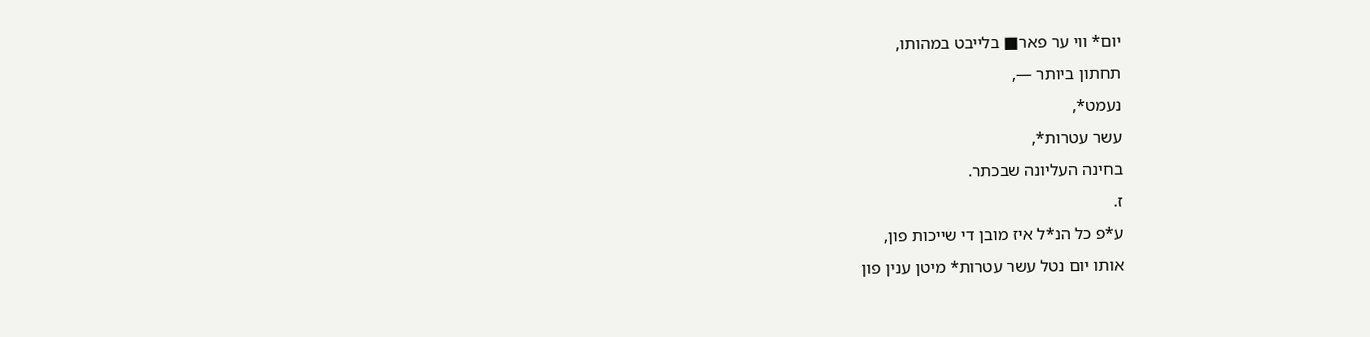יום* ווי ער פאר■ בלייבט במהותו,
תחתון ביותר —,
נעמט*,
עשר עטרות*,
בחינה העליונה שבכתר.
ז.
ע*פ כל הנ*ל איז מובן די שייכות פון,
אותו יום נטל עשר עטרות* מיטן ענין פון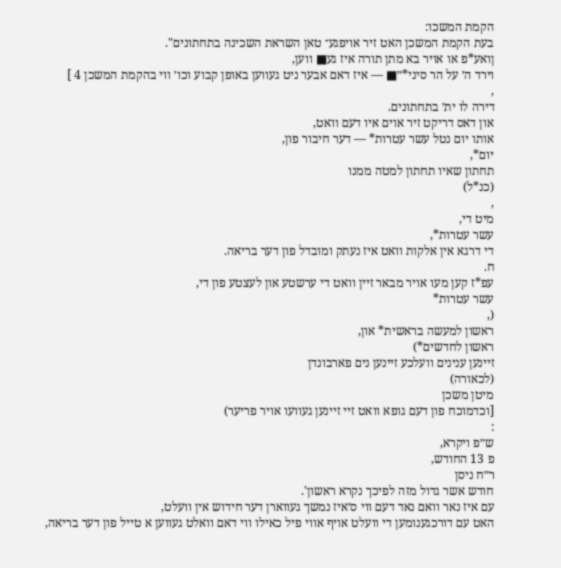הקמת המשכו:
בעת הקמת המשכן האט זיר אויפגע־ טאן השראת השכינה בתחתונים".
ןואע*פ או אויר בא מתן תורה איז גע■ ווען,
וירד ה׳ על הר סיני*״■ — איז דאם אבער ניט געווען באופן קבוע וכו׳ ווי בהקמת המשכן 4 ]
,
דירה לו ית׳ בתחתונים.
און דאס דריקט זיר אוים איו דעם וואט,
אותו יום נטל עשר עטרות* — דער חיבור פון,
יום*,
תחתון שאיו תחתון למטה ממנו
(כנ*ל)
,
מיט די,
עשר עטרות*,
די דרגא אין אלקות וואט איז נעתק ומובדל פון דער בריאה.
ח.
עפ*ז קען מעו אויר מבאר זיין וואט די ערשטע און לעצטע פון די,
עשר עטרות*
(,
ראשון למעשה בראשית* און,
ראשון לחדשים*)
זיינען ענינים וועלכע זיינען נים פארבונדן
(לכאורה)
מיטן משכן
[וכדמוכח פון דעם גופא וואט זיי זיינען געוועו אויר פריער)
:
ש״פ ויקרא,
פ 13 החודש,
ר״ח ניסן
חודש אשר גדול מזה לפיכך נקרא ראשון'.
עם איז נאר וואם נאד דעם ווי ס׳איז נמשך געווארן דער חידוש אין וועלט,
האט עם דורכגענומען די וועלט אויף אווי פיל כאילו ווי דאם וואלט געווען א טייל פון דער בריאה,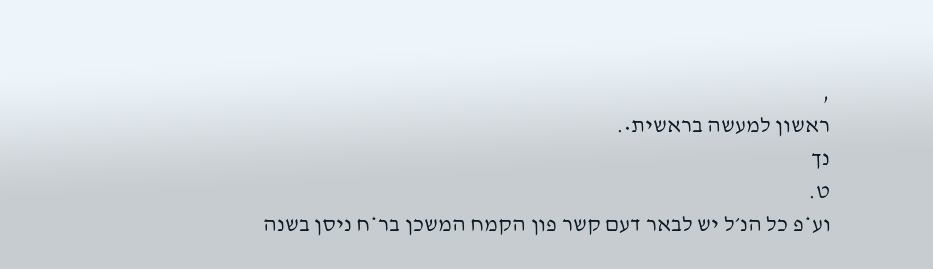,
ראשון למעשה בראשית•.
נך
ט.
וע*פ כל הנ׳ל יש לבאר דעם קשר פון הקמח המשכן בר*ח ניסן בשנה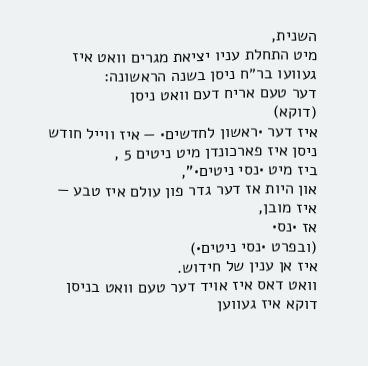השנית,
מיט התחלת עניו יציאת מגרים וואט איז געוועו בר״ח ניסן בשנה הראשונה:
דער טעם אריח דעם וואט ניסן
(דוקא)
איז דער •ראשון לחדשים• — איז ווייל חודש ניסן איז פארכונדן מיט ניטים 5 ,
ביז מיט •נסי ניטים•",
און היות אז דער גדר פון עולם איז טבע — איז מובן,
אז •נס•
(ובפרט •נסי ניטים•)
איז אן ענין של חידוש.
וואט דאס איז אויד דער טעם וואט בניסן דוקא איז געווען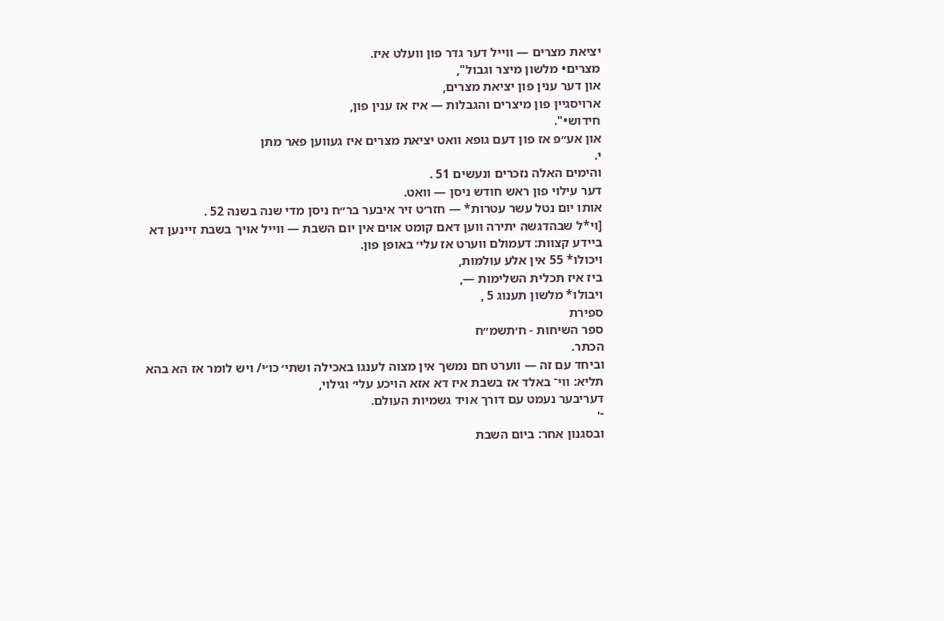יציאת מצרים — ווייל דער גדר פון וועלט איז.
מצרים• מלשון מיצר וגבול",
און דער ענין פון יציאת מצרים,
ארויסגיין פון מיצרים והגבלות — איז אז ענין פון,
חידוש•".
און אע״פ אז פון דעם גופא וואט יציאת מצרים איז געווען פאר מתן
י.
והימים האלה נזכרים ונעשים 51 .
דער עילוי פון ראש חודש ניסן — וואט.
אותו יום נטל עשר עטרות* — חזר׳ט זיר איבער בר״ח ניסן מדי שנה בשנה 52 .
[וי*ל שבהדגשה יתירה ווען דאם קומט אוים אין יום השבת — ווייל אויך בשבת זיינען דא ביידע קצוות: דעמולם ווערט אז עלי׳ באופן פון.
ויכולו* 55 אין אלע עולמות,
ביז איז תכלית השלימות —,
ויבולו* מלשון תענוג 5 ,
ספירת
ספר השיחות - ח׳תשמ״ח
הכתר.
וביחד עם זה — ווערט חם נמשך אין מצוה לענגו באכילה ושתי׳ כו׳י/ ויש לומר אז הא בהא תליא: ווי־ באלד אז בשבת איז דא אזא הויכע עלי׳ וגילוי,
דעריבער נעמט עם דורך אויד גשמיות העולם.
־'
ובסגנון אחר: ביום השבת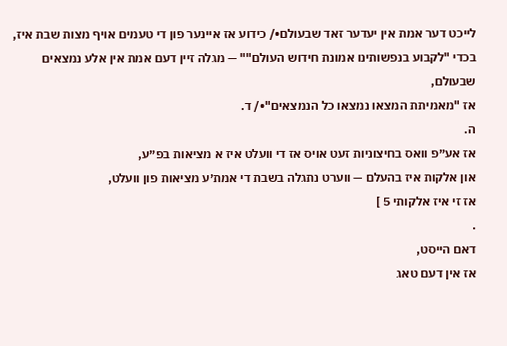לייכט דער אמת אין יעדער זאד שבעולם•/ כידוע אז איינער פון די טעמים אויף מצות שבת איז,
בכדי "לקבוע בנפשותינו אמונת חידוש העולם"" — מגלה זיין דעם אמת אין אלע נמצאים שבעולם,
אז "מאמיתת המצאו נמצאו כל הנמצאים"•/ ד.
ה.
אז אע״פ וואס בחיצוניות זעט אויס אז די וועלט איז א מציאות בפ״ע,
און אלקות איז בהעלם — ווערט נתגלה בשבת די אמת׳ע מציאות פון וועלט,
אז זי איז אלקותי 5 ]
.
דאם הייסט,
אז אין דעם טאג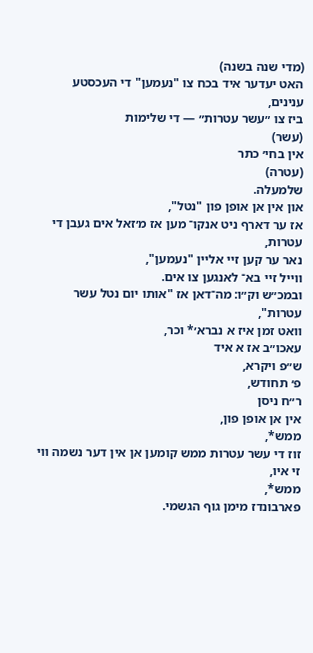(מדי שנה בשנה)
האט יעדער איד בכח צו "נעמען" די העכסטע ענינים,
ביז צו ״עשר עטרות״ — די שלימות
(עשר)
אין בחי׳ כתר
(עטרה)
שלמעלה.
און אין אן אופן פון "נטל",
אז ער דארף ניט אנקו־ מען אז מ׳זאל אים געבן די עטרות,
נאר ער קען זיי אליין "נעמען",
ווייל זיי בא־ לאנגען צו אים.
ובמכ״ש וק״ו: מה־דאן אז "אותו יום נטל עשר עטרות",
וואט זמן איז א נברא׳* וכר,
עאכו״ב אז א איד
ש״פ ויקרא,
פ׳ תחודש,
ר״ח ניסן
אין אן אופן פון,
ממש*,
זוז די עשר עטרות ממש קומען אן אין דער נשמה ווי זי איו,
ממש*,
פארבונדז מימן גוף הגשמי.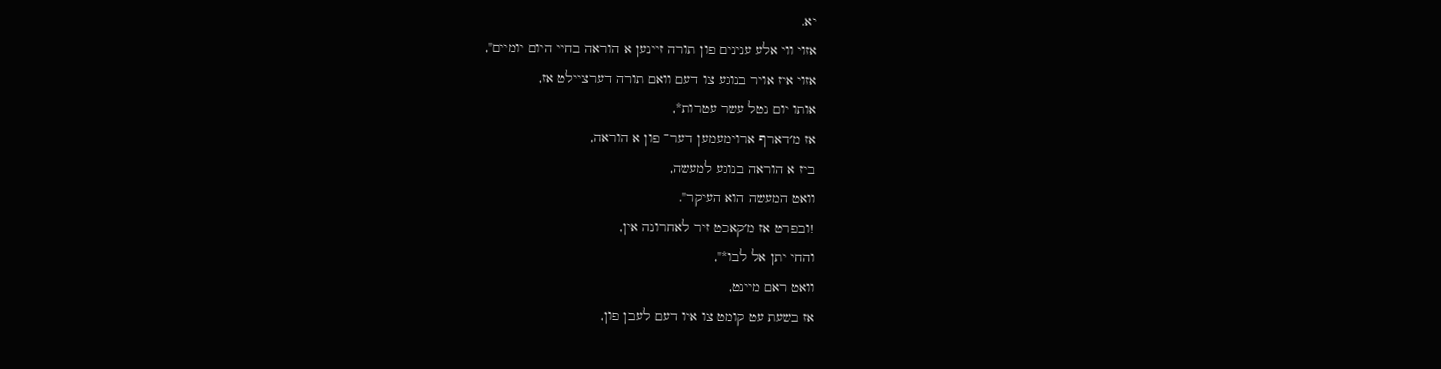יא.
אזוי ווי אלע ענינים פון תורה זיינען א הוראה בחיי היום יומיים",
אזוי איז אויר בנוגע צו דעם וואם תורה דערציילט אז,
אותו יום נטל עשר עטרות*,
אז מ׳דארף ארוימעמען דער־ פון א הוראה,
ביז א הוראה בנוגע למעשה,
וואט המעשה הוא העיקר".
!ובפרט אז מ׳קאכט זיר לאחרונה אין,
והחי יתן אל לבו*",
וואט ראם מיינט,
אז בשעת עט קומט צו איו דעם לעבן פון,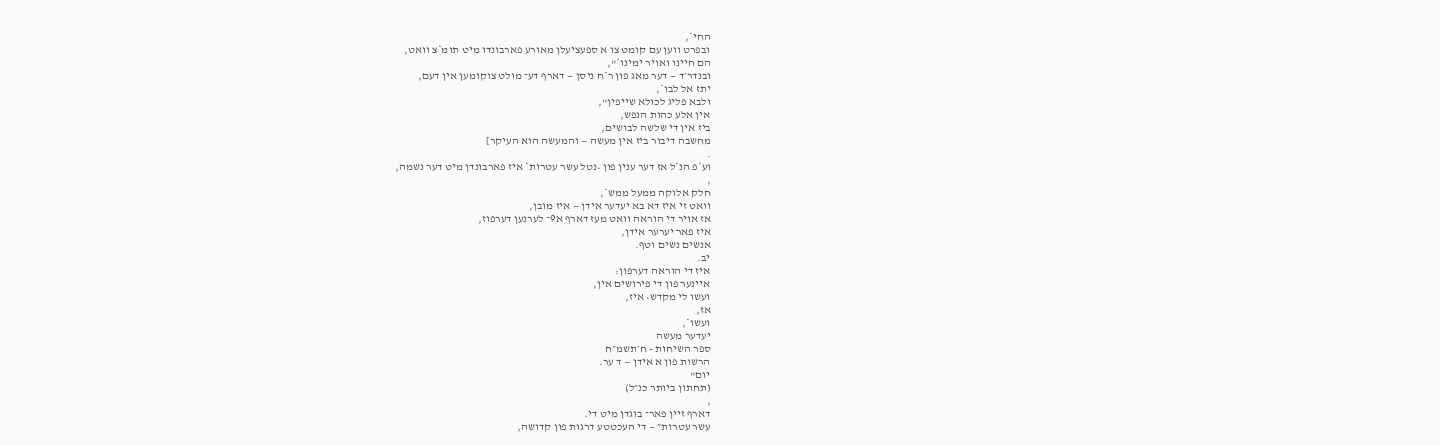החי*,
ובפרט ווען עם קומט צו א ספעציעלן מאורע פארבונדו מיט תומ*צ וואט,
הם חיינו ואויר ימינו*",
ובנדר׳ד — דער מאג פון ר*ח ניסן — דארף דע־ מולט צוקומען אין דעם,
יתז אל לבו*,
ולבא פליג לכולא שייפין",
אין אלע כהות הנפש,
ביז אין די שלשה לבושים,
מחשבה דיבור ביז אין מעשה — והמעשה הוא העיקר]
.
וע*פ הנ*ל אז דער ענין פון •נטל עשר עטרות* איז פארבונדן מיט דער נשמה,
,
חלק אלוקה ממעל ממש*,
וואט זי איז דא בא יעדער אידן — איז מובן,
אז אויר די הוראה וואט מעז דארף א9־ לערנען דערפוז,
איז פאר יערער אידן,
אנשים נשים וטף.
יב.
איז די הוראה דערפון:
איינער פון די פירושים אין,
ועשו לי מקדש• איז,
אז,
ועשו*,
יעדער מעשה
ספר השיחות - ח׳תשמ״ח
הרשות פון א אידן — ד ער.
יום"
(תחתון ביותר כנ״ל)
,
דארף זיין פאר־ בוגדן מיט די.
עשר עטרות״ — די העכטטע דרגות פון קדושה,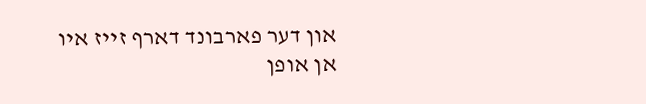און דער פארבונד דארף זייז איו אן אופן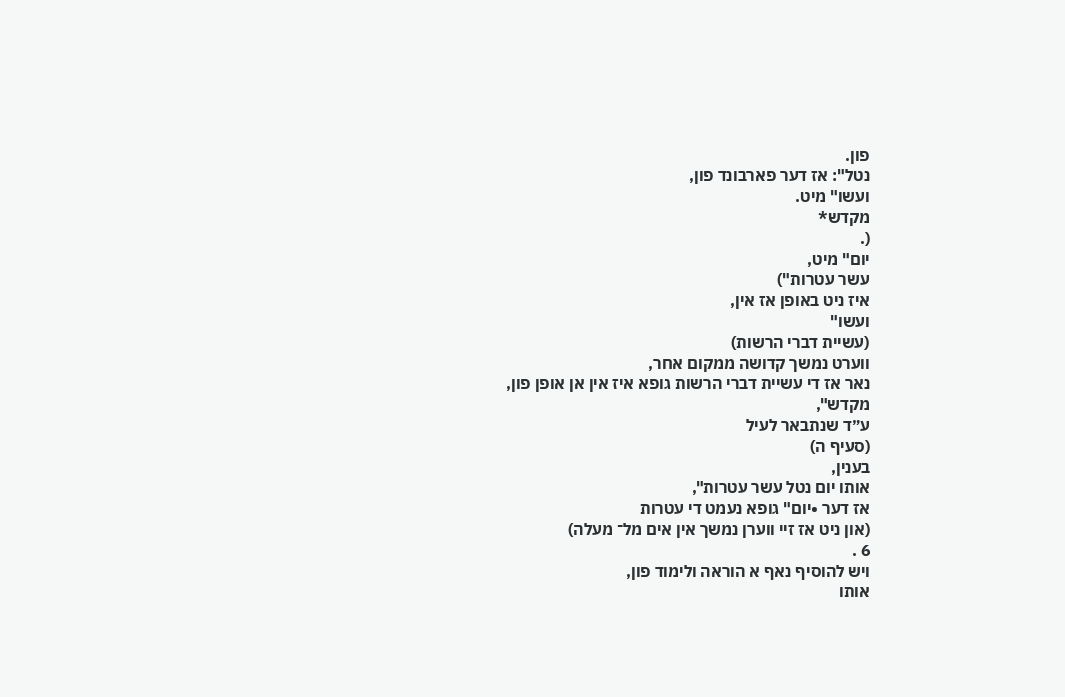פון.
נטל": אז דער פארבונד פון,
ועשו" מיט.
מקדש*
(.
יום" מיט,
עשר עטרות")
איז ניט באופן אז אין,
ועשו"
(עשיית דברי הרשות)
ווערט נמשך קדושה ממקום אחר,
נאר אז די עשיית דברי הרשות גופא איז אין אן אופן פון,
מקדש",
ע״ד שנתבאר לעיל
(סעיף ה)
בענין,
אותו יום נטל עשר עטרות",
אז דער •יום" גופא נעמט די עטרות
(און ניט אז זיי ווערן נמשך אין אים מל־ מעלה)
6 .
ויש להוסיף נאף א הוראה ולימוד פון,
אותו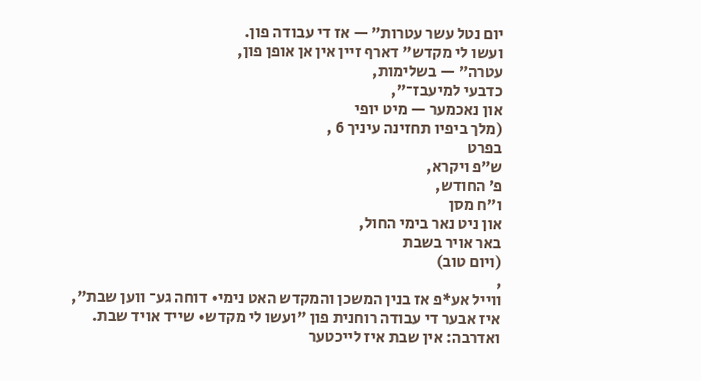יום נטל עשר עטרות״ — אז די עבודה פון.
ועשו לי מקדש" דארף זיין אין אן אופן פון,
עטרה״ — בשלימות,
כדבעי למיעבז־”,
און נאכמער — מיט יופי
(מלך ביפיו תחזינה עיניך 6 ,
בפרט
ש״פ ויקרא,
פ׳ החודש,
ו״ח מסן
און ניט נאר בימי החול,
באר אויר בשבת
(ויום טוב)
,
ווייל אע*פ אז בנין המשכן והמקדש האט נימי• דוחה גע־ ווען שבת",
איז אבער די עבודה רוחנית פון "ועשו לי מקדש• שייד אויד שבת.
ואדרבה: אין שבת איז לייכטער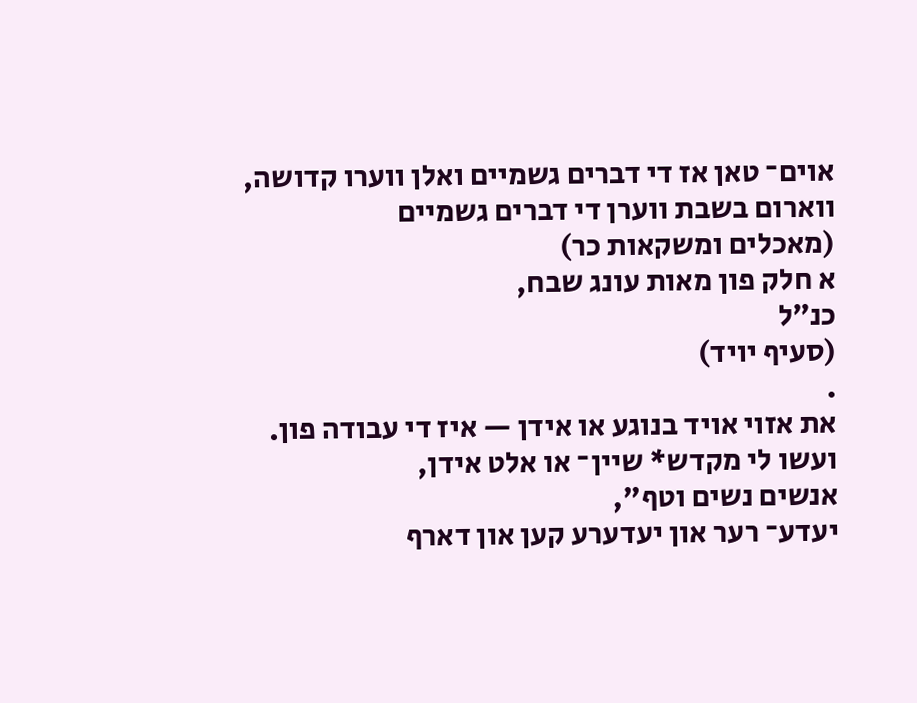אוים־ טאן אז די דברים גשמיים ואלן ווערו קדושה,
ווארום בשבת ווערן די דברים גשמיים
(מאכלים ומשקאות כר)
א חלק פון מאות עונג שבח,
כנ״ל
(סעיף יויד)
.
את אזוי אויד בנוגע או אידן — איז די עבודה פון.
ועשו לי מקדש* שיין־ או אלט אידן,
אנשים נשים וטף",
יעדע־ רער און יעדערע קען און דארף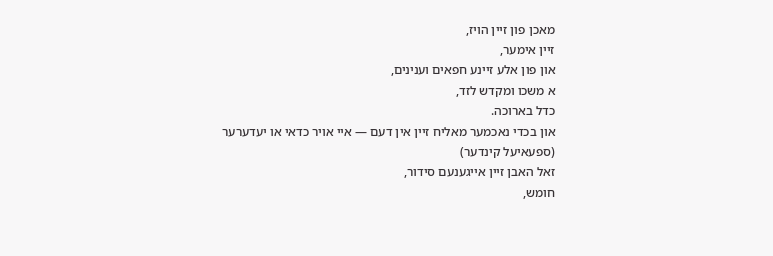מאכן פון זיין הויז,
זיין אימער,
און פון אלע זיינע חפאים וענינים,
א משכו ומקדש לזד,
כדל בארוכה.
און בכדי נאכמער מאליח זיין אין דעם — איי אויר כדאי או יעדערער
(ספעאיעל קינדער)
זאל האבן זיין אייגענעם סידור,
חומש,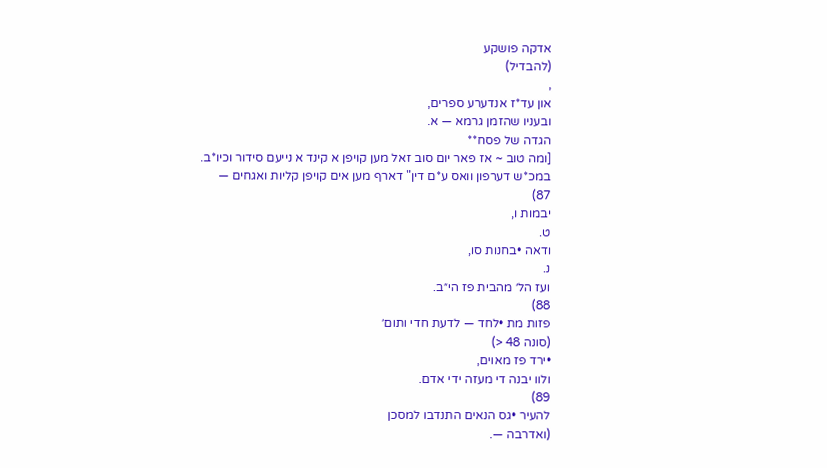אדקה פושקע
(להבדיל)
,
און עד*ז אנדערע ספרים,
ובעניו שהזמן גרמא — א.
הגדה של פסח**
[ומה טוב ~ אז פאר יום סוב זאל מען קויפן א קינד א נייעם סידור וכיו*ב.
במכ*ש דערפון וואס ע*ם דין" דארף מען אים קויפן קליות ואגחים —
87)
יבמות ו,
ט.
ודאה •בחנות סו,
נ.
ועז הל׳ מהבית פז הי״ב.
88)
פזות מת •לחד — לדעת חדי ותום׳
(סונה 48 <)
•ירד פז מאוים,
ולוו יבנה די מעזה ידי אדם.
89)
להעיר •גס הנאים התנדבו למסכן
(ואדרבה —.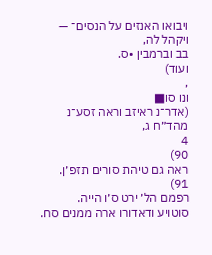ויבואו האנזים על הנסים־ — ויקהל לה,
בב וברמבין •ס.
ועוד)
,
ונו סו■
(אדר־נ ראיזב וראה זסע־נ מהד״ח ג,
4
90)
ראה גם טיהת סורים תזפ׳ן.
91)
רפמם הל׳ ירט ס׳ו הייה.
סוטויע ודאדורו ארה ממנים סח.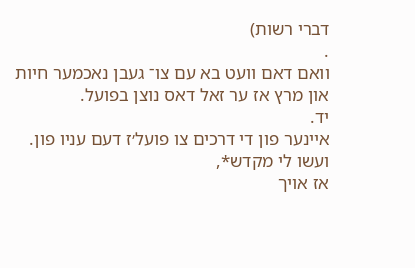דברי רשות)
.
וואם דאם וועט בא עם צו־ געבן נאכמער חיות און מרץ אז ער זאל דאס נוצן בפועל.
יד.
איינער פון די דרכים צו פועל׳ז דעם עניו פון.
ועשו לי מקדש*,
אז אויך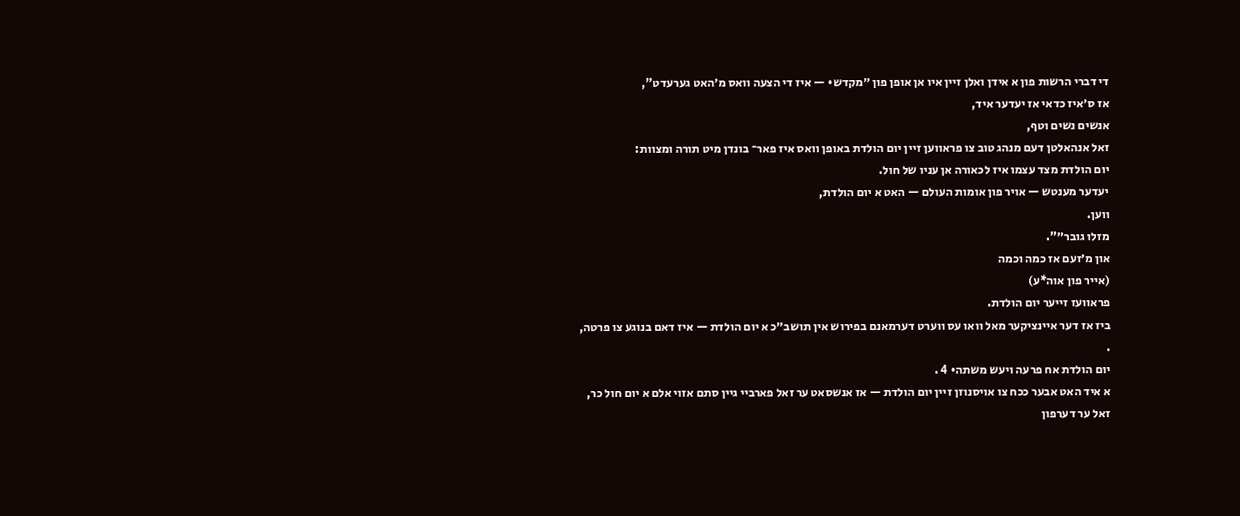די דברי הרשות פון א אידן ואלן זיין איו אן אופן פון ״מקדש• — איז די הצעה וואס מ׳האט גערעדט",
אז ס׳איז כדאי אז יעדער איד,
אנשים נשים וטף,
זאל אנהאלטן דעם מנהג טוב צו פראווען זיין יום הולדת באופן וואס איז פאר־ בונדן מיט תורה ומצוות:
יום הולדת מצד עצמו איז לכאורה אן עניו של חול.
יעדער מענטש — אויר פון אומות העולם — האט א יום הולדת,
ווען.
מזלו גובר״”.
און מ׳זעם אז כמה וכמה
(אייר פון אוה*ע)
פראוועז זייער יום הולדת.
ביז אז דער איינציקער מאל וואו עס ווערט דערמאנם בפירוש אין תושב״כ א יום הולדת — איז דאם בנוגע צו פרטה,
.
יום הולדת אח פרעה ויעש משתה• 4 .
א איד האט אבער ככח צו אויסנוזן זיין יום הולדת — אז אנשסאט ער זאל פארביי גיין סתם אזוי אלם א יום חול כר,
זאל ער דערפון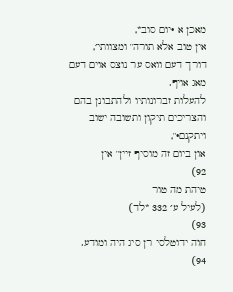מאכן א •יום סוב*,
אין טוב אלא תורה" ומצוותי׳,
דורך דעם וואס ער נוצס אוים דעם מאג אויף.
להעלות זברונותיו ולהתבונן בהם והצריכים תיקון ותשובה ישוב ויתקנם•",
און ביום זה מוסיף זיין" אין
92)
טיהת מה טור
(לעיל ע׳ 332 *לד)
93)
חוה ידוטלסי רן סיג היה ומודע.
94)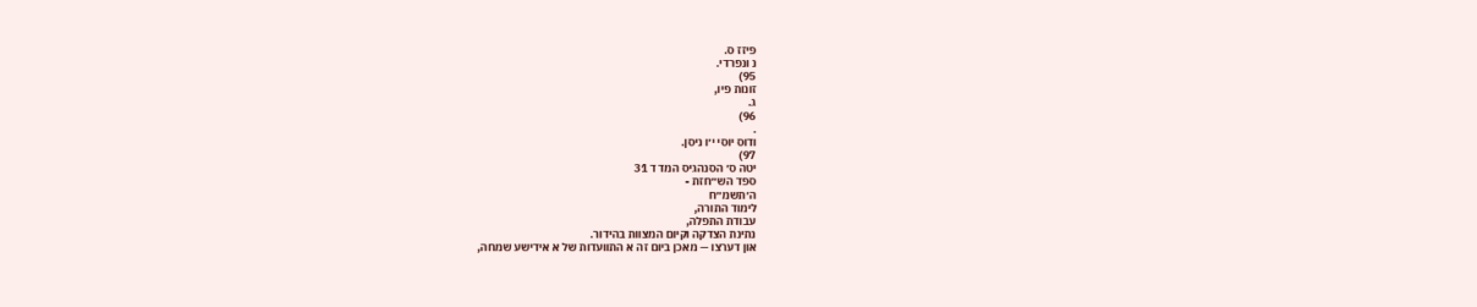פיזז ס.
נ ונפרדי.
95)
זונות פיו,
ג.
96)
.
ודוס יוסי י׳ו ניסן.
97)
יטה ס׳ הסנהגיס המד ד 31
ספד הש״חזת -
ה׳תשמ״ח
לימוד התורה,
עבודת התפלה,
נתינת הצדקה וקיום המצוות בהידור.
און דערצו — מאכן ביום זה א התוועדות של א אידישע שמחה,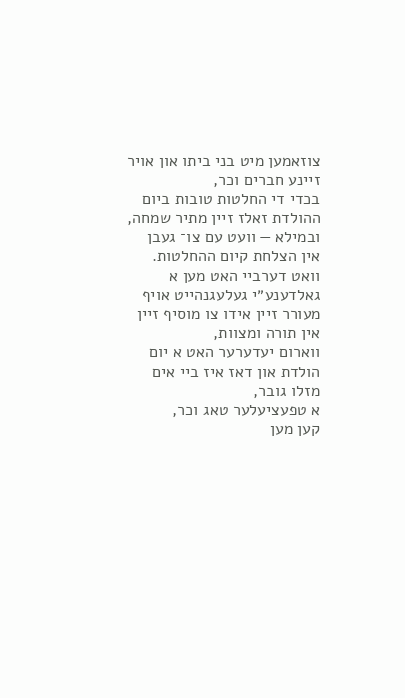צוזאמען מיט בני ביתו און אויר זיינע חברים וכר,
בכדי די החלטות טובות ביום ההולדת זאלז זיין מתיר שמחה,
ובמילא — וועט עם צו־ געבן אין הצלחת קיום ההחלטות.
וואט דערביי האט מען א גאלדענע״י געלעגנהייט אויף מעורר זיין אידו צו מוסיף זיין אין תורה ומצוות,
ווארום יעדערער האט א יום הולדת און דאז איז ביי אים מזלו גובר,
א טפעציעלער טאג וכר,
קען מען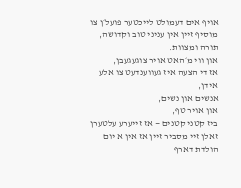אויף אים דעמולט לייכטער פועל׳ן צו מוסיף זיין אין עניני טוב וקדושה,
תורה ומצוות.
און ווי מ׳האט אויר צוגעגעבן,
אז די הצעה איז געווענדעט צו אלע אידן,
אנשים און נשים,
און אויר טף,
ביז קטני קטנים — אז זייערע עלטערן זאלן זיי מסביר זיין אז אין א יום הולדת דארף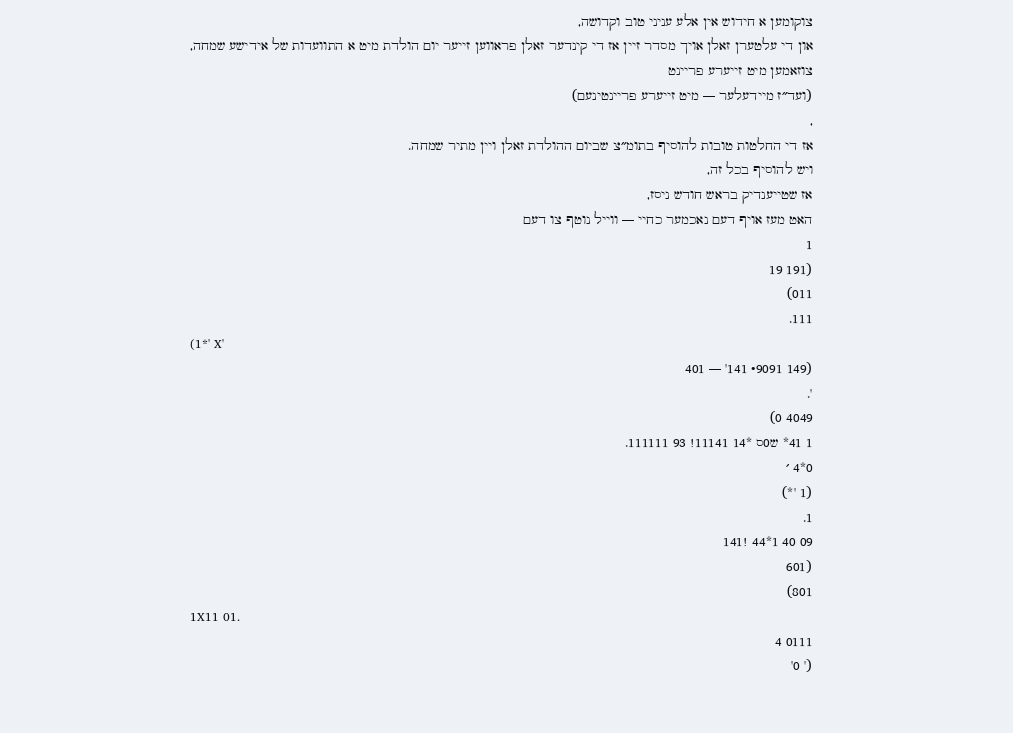צוקומען א חידוש אין אלע עניני טוב וקדושה,
און די עלטערן זאלן אויך מסדר זיין אז די קינדער זאלן פראווען זייער יום הולדת מיט א התוועדות של אידישע שמחה,
צוזאמען מיט זייערע פריינט
(ועד״ז מיידעלער — מיט זייערע פריינטינעם)
,
אז די החלטות טובות להוסיף בתומ״צ שביום ההולדת זאלן ויין מתיר שמחה.
ויש להוסיף בכל זה,
אז שטייענדיק בראש חודש ניסז,
האט מעז אויף דעם נאכמער כחיי — ווייל נוטף צו דעם
1
(191 19
011)
111.
(1*' X'
(149 9091• 141' — 401
'.
4049 0)
1 41* ש0ס *14 11141! 93 111111.
0*4 ׳
(1 '*)
1.
09 40 1*44 !141
(601
801)
1X11 01.
0111 4
(' 0'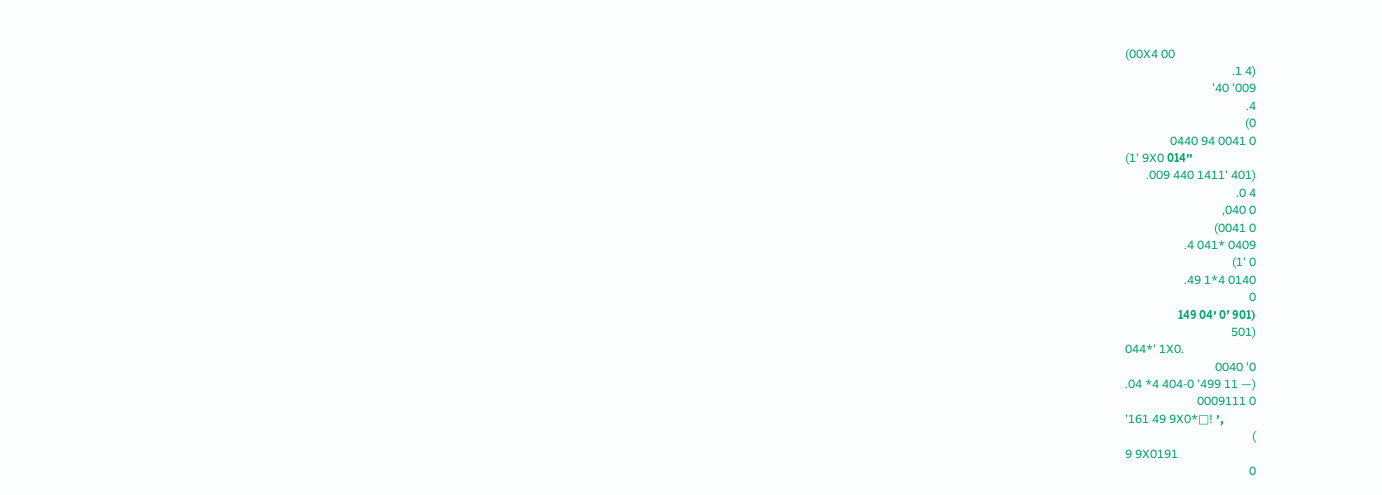(00X4 00
(4 1.
009' 40'
4.
0)
0 0041 94 0440
(1' 9X0 ״014
(401 '1411 440 009.
4 0.
0 040,
0 0041)
0409 *041 4.
0 '1)
0140 4*1 49.
0
(901 '0 ׳04 149
(501
044*' 1X0.
0' 0040
(— 11 499' 404-0 4* 04.
0 0009111
'161 49 9X0*□! ׳,
)
9 9X0191
0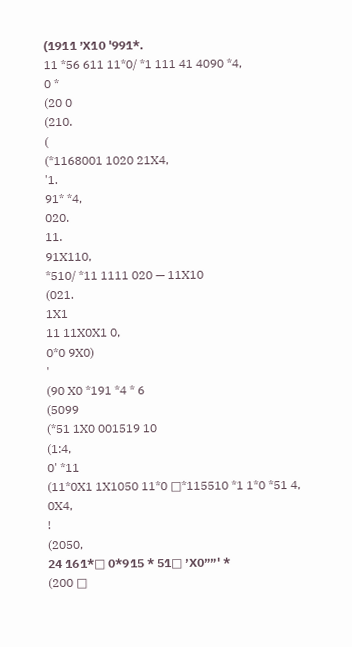(1911 ׳X10 '991*.
11 *56 611 11*0/ *1 111 41 4090 *4,
0 *
(20 0
(210.
(
(*1168001 1020 21X4,
'1.
91* *4,
020.
11.
91X110,
*510/ *11 1111 020 — 11X10
(021.
1X1
11 11X0X1 0,
0*0 9X0)
'
(90 X0 *191 *4 * 6
(5099
(*51 1X0 001519 10
(1:4,
0' *11
(11*0X1 1X1050 11*0 □*115510 *1 1*0 *51 4,
0X4,
!
(2050,
24 161*□ 0*915 * 51□ ׳X0״״' *
(200 □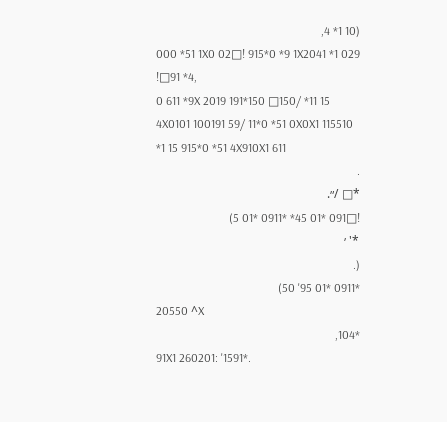(10 1* 4,
000 *51 1X0 02□! 915*0 *9 1X2041 *1 029 !□91 *4,
0 611 *9X 2019 191*150 □150/ *11 15 4X0101 100191 59/ 11*0 *51 0X0X1 115510 *1 15 915*0 *51 4X910X1 611
.
*□ /״.
!□091 *01 45* *0911 *01 5)
*' ׳
(.
*0911 *01 95' 50)
20550 ^X
*104,
91X1 260201: '1591*.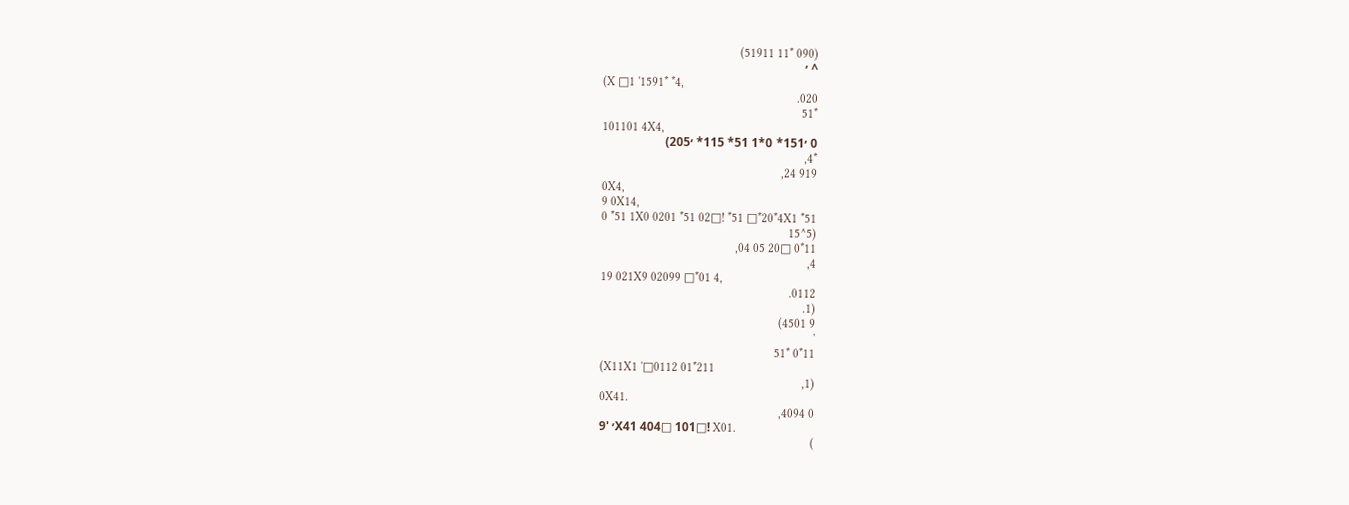(090 *11 51911)
^ ׳
(X □1 '1591* *4,
020.
*51
101101 4X4,
0 ׳151* 0*1 51* 115* ׳205)
*4,
919 24,
0X4,
9 0X14,
0 *51 1X0 0201 *51 02□! *51 □*20*4X1 *51
(5^15
11*0 □20 05 04,
4,
19 021X9 02099 □*01 4,
0112.
(1.
9 4501)
'
11*0 *51
(X11X1 '□0112 01*211
(1,
0X41.
0 4094,
9' ׳X41 404□ 101□! X01.
)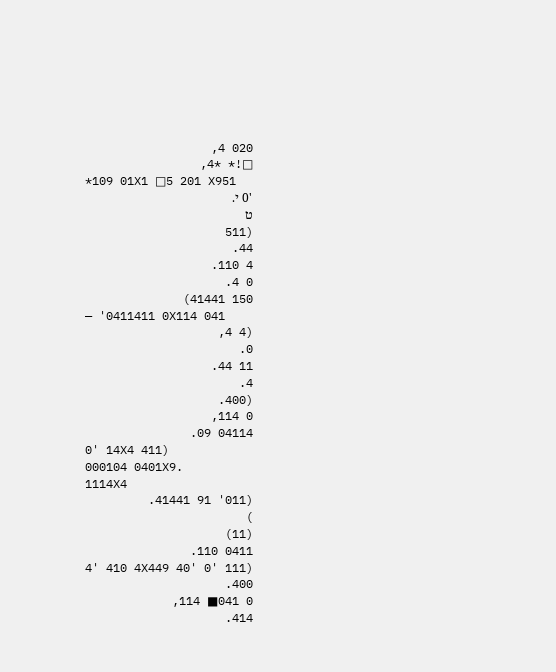020 4,
□!* *4,
*109 01X1 □5 201 X951
'0 י.
ט
(511
44.
4 110.
0 4.
150 41441)
— '0411411 0X114 041
(4 4,
0.
11 44.
4.
(400.
0 114,
04114 09.
0' 14X4 411)
000104 0401X9.
1114X4
(011' 91 41441.
)
(11)
0411 110.
4' 410 4X449 40' 0' 111)
400.
0 041■ 114,
414.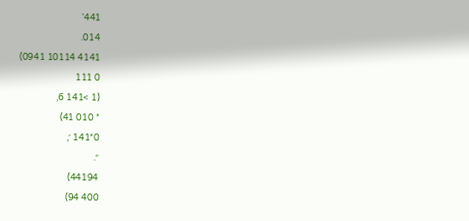441'
014.
4141 10114 0941)
0 111
(1 >141 6,
* 010 41)
0*141 ׳,
״.
44194)
400 94)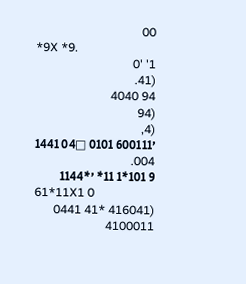00
*9X *9.
1' '0
(41.
94 4040
(94
(4,
׳600111 0101 □04 1441 004.
9 101*1 11* ׳*1144
61*11X1 0
(416041 *41 0441 4100011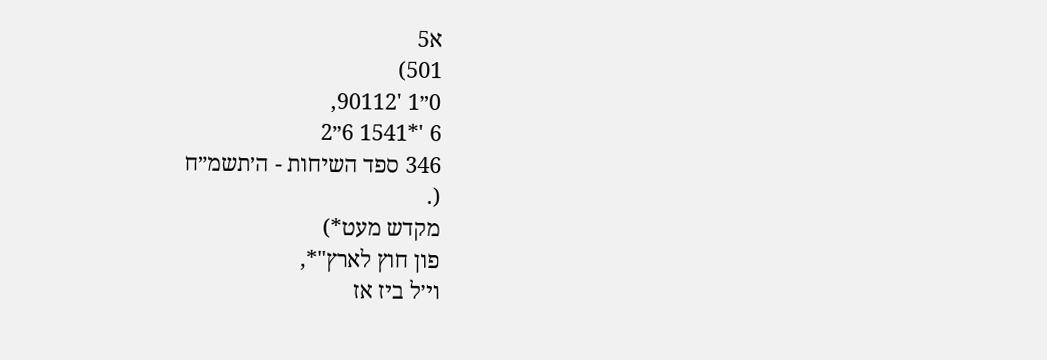א5
501)
0״1 '90112,
6 '*1541 6״2
346 ספד השיחות - ה׳תשמ״ח
(.
מקדש מעט*)
פון חוץ לארץ"*,
וי׳ל ביז אז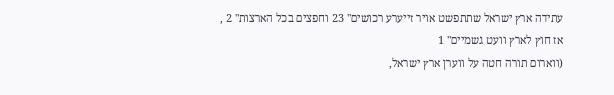עתידה ארץ ישראל שתתפשט אויר זייערע רכושים" 23 וחפצים בכל הארצות" 2 ,
אז חוץ לארץ וועט גשמיים" 1
(ווארום תורה חטה על ווערן ארץ ישראל,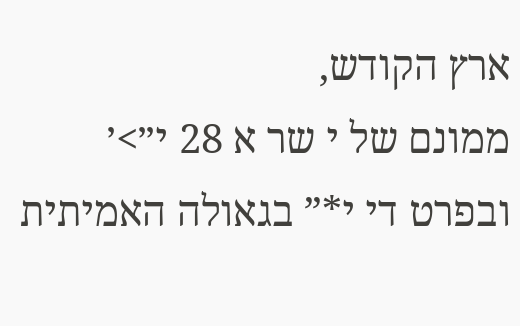ארץ הקודש,
ממונם של י שר א 28 י״>׳ ובפרט די י*” בגאולה האמיתית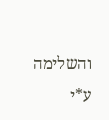והשלימה ע*י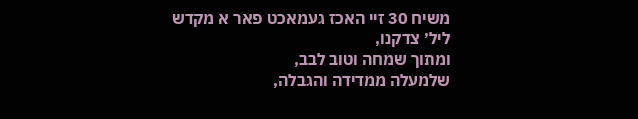משיח 30 זיי האכז געמאכט פאר א מקדש ליל׳ צדקנו,
ומתוך שמחה וטוב לבב,
שלמעלה ממדידה והגבלה,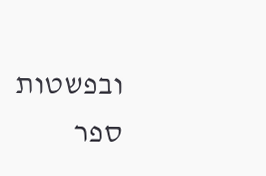ובפשטות
ספר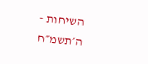השיחות - ה׳תשמ״ח